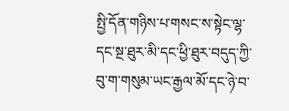སྤྱི་དོན་གཉིས་པ་གསང་ས་སྟེང་ལྷ་དང་སྔ་ཐུར་མི་དང་ཕྱི་ཐུར་བདུད་ཀྱི་བུ་ག་གསུམ་ཡང་རྒྱལ་མོ་དང་ཉེ་བ་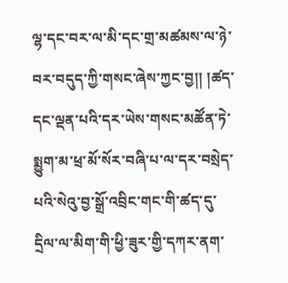ལྷ་དང་བར་ལ་མི་དང་གྲ་མཚམས་ལ་ཉེ་བར་བདུད་ཀྱི་གསང་ཞེས་ཀྱང་བྱ།། །ཚད་དང་ལྡན་པའི་དར་ཡེས་གསང་མཚོན་ཏེ་སྨྱུག་མ་ཕྲ་མོ་སོར་བཞི་པ་ལ་དར་བསྲེད་པའི་སེའུ་བྱ་སྒྲོ་འབྲིང་གང་གི་ཚད་དུ་དྲིལ་ལ་མིག་གི་ཕྱི་ཟུར་གྱི་དཀར་ནག་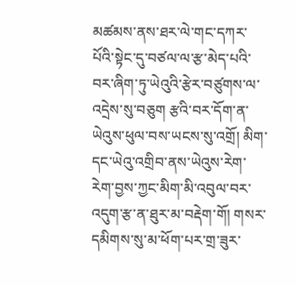མཚམས་ནས་ཐར་ལེ་གང་དཀར་པོའི་སྟེང་དུ་བཙལ་ལ་རྩ་མེད་པའི་བར་ཞིག་ཏུ་ཡེའུའི་རྩེར་བཙུགས་ལ་འདྲེས་སུ་བཅུག རྩའི་བར་དོག་ན་ཡེའུས་ཕུལ་བས་ཡངས་སུ་འགྲོ། མིག་དང་ཡེའུ་འགྲིབ་ནས་ཡེའུས་རེག་རེག་བྱས་ཀྱང་མིག་མི་འབུལ་བར་འདུག་རྩ་ན་ཐུར་མ་བརྡེག་གོ། གསར་དམིགས་སུ་མ་ཕོག་པར་གྲ་ཟུར་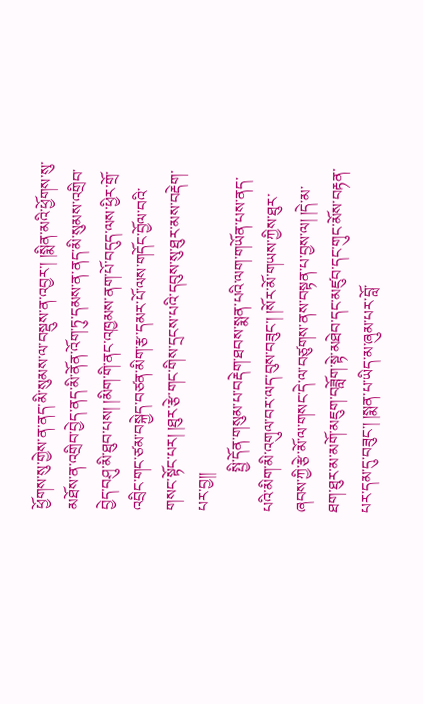ཕྱོགས་སུ་གྱེས་ན་ནད་མི་སུམས་ལ་བསྡུས་ན་འབྱར་། །སྨིན་མའི་ཕྱོགས་སུ་མཐོས་ན་འགྲིབ་བྱེད་ནད་མི་ནོན་འོག་ཏུ་དམས་ན་ནད་མི་སུམས་འགྲིབ་བྱེད་བཤུ་མི་ཐུབ་པས། །མིག་གི་ནང་འཁྱམས་ནག་པོ་བདུད་ལས་ཕྱིར་གྲོ་འབྲིང་གང་ཙམ་བསྐྱེད་བཙན་མིག་རྩ་དམར་པོ་ལས་གདོང་བྱོལ་བའི་གསང་སྟོང་པར། །ཐུར་རྩེ་གང་གིས་དྲངས་པའི་དབུས་སུ་ཐུར་མས་བརྡེག་པར་བྱ།།
          སྤྱི་དོན་གསུམ་པ་བརྡེག་ཐབས་སྨན་པའི་ལག་གཡོན་པས་ནད་པའི་མིག་མི་འགུལ་བར་ལད་བུས་བཟུང་། །སོར་མོ་གཡས་ཀྱིས་ཐུར་ཞབས་ཀྱི་རྩེ་མོ་ལ་གསང་དེ་ལ་བཙུགས་ནས་བསྟན་པ་བྱས་ལ། །དེ་མ་ཐག་ཐུར་མ་མགོ་མཇུག་བཟློག་སྟེ་མཐེབ་དང་མཛུབ་དང་གུང་མོས་བརྟན་པར་དམ་དུ་བཟུང་། །སྨན་པ་ཡིད་མ་ཞུམ་པར་བློ་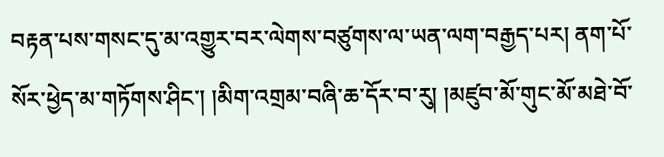བརྟན་པས་གསང་དུ་མ་འགྱུར་བར་ལེགས་བཙུགས་ལ་ཡན་ལག་བརྒྱད་པར། ནག་པོ་སོར་ཕྱེད་མ་གཏོགས་ཤིང་། །མིག་འགྲམ་བཞི་ཆ་དོར་བ་རུ། །མཛུབ་མོ་གུང་མོ་མཐེ་བོ་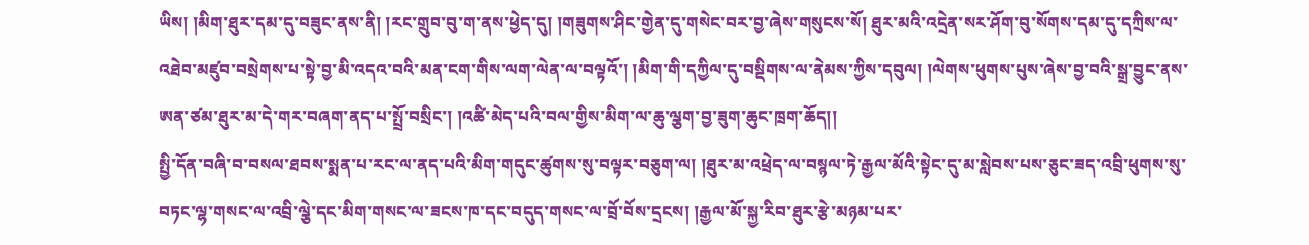ཡིས། །མིག་ཐུར་དམ་དུ་བཟུང་ནས་ནི། །རང་གྲུབ་བུ་ག་ནས་ཕྱེད་དུ། །གཟུགས་ཤིང་གྱེན་དུ་གསེང་བར་བྱ་ཞེས་གསུངས་སོ། ཐུར་མའི་འདྲེན་སར་ཤོག་བུ་སོགས་དམ་དུ་དཀྲིས་ལ་འཐེབ་མཛུབ་བསྲེགས་པ་སྟེ་བྱ་མི་འདའ་བའི་མན་ངག་གིས་ལག་ལེན་ལ་བལྟའོ་། །མིག་གི་དཀྱིལ་དུ་བསྡིགས་ལ་ནེམས་ཀྱིས་དབུལ། །ལེགས་ཕུགས་པུས་ཞེས་བྱ་བའི་སྒྲ་བྱུང་ནས་ཨན་ཙམ་ཐུར་མ་དེ་གར་བཞག་ནད་པ་སྤྲོ་བསྲིང་། །འཚི་མེད་པའི་བལ་གྱིས་མིག་ལ་ཆུ་ལྕག་བྱ་ཟུག་ཆུང་ཁྲག་ཆོད།།
སྤྱི་དོན་བཞི་བ་བསལ་ཐབས་སྨན་པ་རང་ལ་ནད་པའི་མིག་གདུང་ཚུགས་སུ་བལྟར་བཅུག་ལ། །ཐུར་མ་འཕྲེད་ལ་བསྙལ་ཏེ་རྒྱལ་མོའི་སྟེང་དུ་མ་སླེབས་པས་ཅུང་ཟད་འབྲི་ཕུགས་སུ་བཏང་ལྷ་གསང་ལ་འབྲི་ལྕེ་དང་མིག་གསང་ལ་ཟངས་ཁ་དང་བདུད་གསང་ལ་བྲོ་བོས་དྲངས། །རྒྱལ་མོ་སྐྱ་རིབ་ཐུར་རྩེ་མཉམ་པར་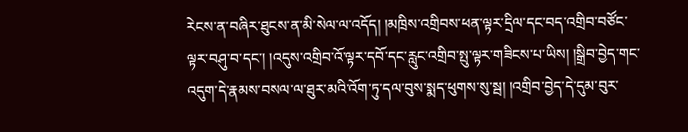རེངས་ན་བཞིར་ཐུངས་ན་མི་སེལ་ལ་འདོད། །མཁྲིས་འགྲིབས་ཕན་ལྟར་དྲིལ་དང་བད་འགྲིབ་བཙོང་ལྟར་བཤུ་བ་དང་། །འདུས་འགྲིབ་འོ་ལྟར་དབོ་དང་རླུང་འགྲིབ་སྤུ་ལྟར་གཟིངས་པ་ཡིས། །སྒྲིབ་བྱེད་གང་འདུག་དེ་རྣམས་བསལ་ལ་ཐུར་མའི་འོག་ཏུ་དལ་བུས་སྨད་ཕུགས་སུ་སྦ། །འགྲིབ་བྱེད་དེ་དུམ་བུར་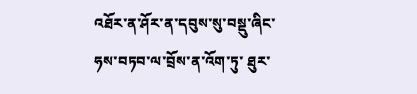འཐོར་ན་ཤོར་ན་དབུས་སུ་བསྡུ་ཞིང་ཧས་བཏབ་ལ་བྲོས་ན་འོག་ཏུ་ ཐུར་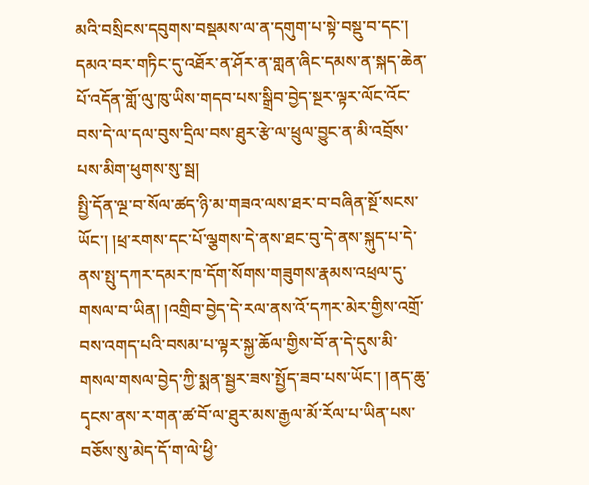མའི་བསྲིངས་དབུགས་བསྡམས་ལ་ན་དགུག་པ་སྟེ་བསྡུ་བ་དང་།  དམའ་བར་གཏིང་དུ་འཐོར་ན་ཤོར་ན་གླན་ཞིང་དམས་ན་སྐད་ཆེན་པོ་འདོན་གློ་ལུ་ཁུ་ཡིས་གདབ་པས་སྒྲིབ་བྱེད་སྔར་ལྟར་ལོང་འོང་བས་དེ་ལ་དལ་བུས་དྲིལ་བས་ཐུར་རྩེ་ལ་ཕྲུལ་བྱུང་ན་མི་འབྲོས་པས་མིག་ཕུགས་སུ་སྦ།
སྤྱི་དོན་ལྔ་བ་སོལ་ཚད་ཉི་མ་གཟའ་ལས་ཐར་བ་བཞིན་སྔོ་སངས་ཡོང་། །ཕྲ་རགས་དང་པོ་ལྕགས་དེ་ནས་ཐང་བུ་དེ་ནས་སྐུད་པ་དེ་ནས་སྤུ་དཀར་དམར་ཁ་དོག་སོགས་གཟུགས་རྣམས་འཕྲལ་དུ་གསལ་བ་ཡིན། །འགྲིབ་བྱེད་དེ་རལ་ནས་འོ་དཀར་མེར་གྱིས་འགྲོ་བས་འགད་པའི་བསམ་པ་ལྟར་སྐྱ་ཆོལ་གྱིས་བོ་ན་དེ་དུས་མི་གསལ་གསལ་བྱེད་ཀྱི་སྨན་སྦྱར་ཟས་སྤྱོད་ཟབ་པས་ཡོང་། །ནད་ཆུ་དྭངས་ནས་ར་གན་ཚ་བོ་ལ་ཐུར་མས་རྒྱལ་མོ་རོལ་པ་ཡིན་པས་བཅོས་སུ་མེད་དོ་ག་ལེ་ཕྱི་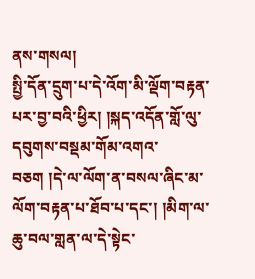ནས་གསལ།
སྤྱི་དོན་དྲུག་པ་དེ་འོག་མི་ལྡོག་བརྟན་པར་བྱ་བའི་ཕྱིར། །སྐད་འདོན་གློ་ལུ་དབུགས་བསྡམ་གོམ་འགའ་བཅག །དེ་ལ་ལོག་ན་བསལ་ཞིང་མ་ལོག་བརྟན་པ་ཐོབ་པ་དང་། །མིག་ལ་ཆུ་བལ་གླན་ལ་དེ་སྟེང་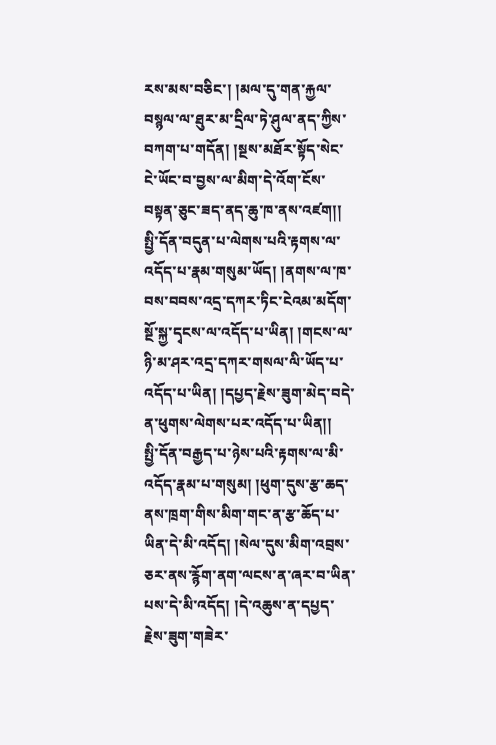རས་མས་བཅིང་། །མལ་དུ་གན་རྐྱལ་བསྙལ་ལ་ཐུར་མ་དྲིལ་ཏེ་ཤུལ་ནད་ཀྱིས་བཀག་པ་གདོན། །སྔས་མཐོར་སྟོད་སེང་ངེ་ཡོང་བ་བྱས་ལ་མིག་དེ་འོག་ངོས་བསྟན་ཅུང་ཟད་ནད་ཆུ་ཁ་ནས་འཛག།།
སྤྱི་དོན་བདུན་པ་ལེགས་པའི་རྟགས་ལ་འདོད་པ་རྣམ་གསུམ་ཡོད། །ནགས་ལ་ཁ་བས་བབས་འདྲ་དཀར་ཏིང་ངེའམ་མདོག་སྔོ་སྐྱ་དྭངས་ལ་འདོད་པ་ཡིན། །གངས་ལ་ཉི་མ་ཤར་འདྲ་དཀར་གསལ་ལི་ཡོད་པ་འདོད་པ་ཡིན། །དཔྱད་རྗེས་ཟུག་མེད་བདེ་ན་ཕུགས་ལེགས་པར་འདོད་པ་ཡིན།།
སྤྱི་དོན་བརྒྱད་པ་ཉེས་པའི་རྟགས་ལ་མི་འདོད་རྣམ་པ་གསུམ། །ཕུག་དུས་རྩ་ཆད་ནས་ཁྲག་གིས་མིག་གང་ན་རྩ་ཆོད་པ་ཡིན་དེ་མི་འདོད། །སེལ་དུས་མིག་འབྲས་ཅར་ནས་རྙོག་ནག་ལངས་ན་ཞར་བ་ཡིན་པས་དེ་མི་འདོད། །དེ་འཆུས་ན་དཔྱད་རྗེས་ཟུག་གཟེར་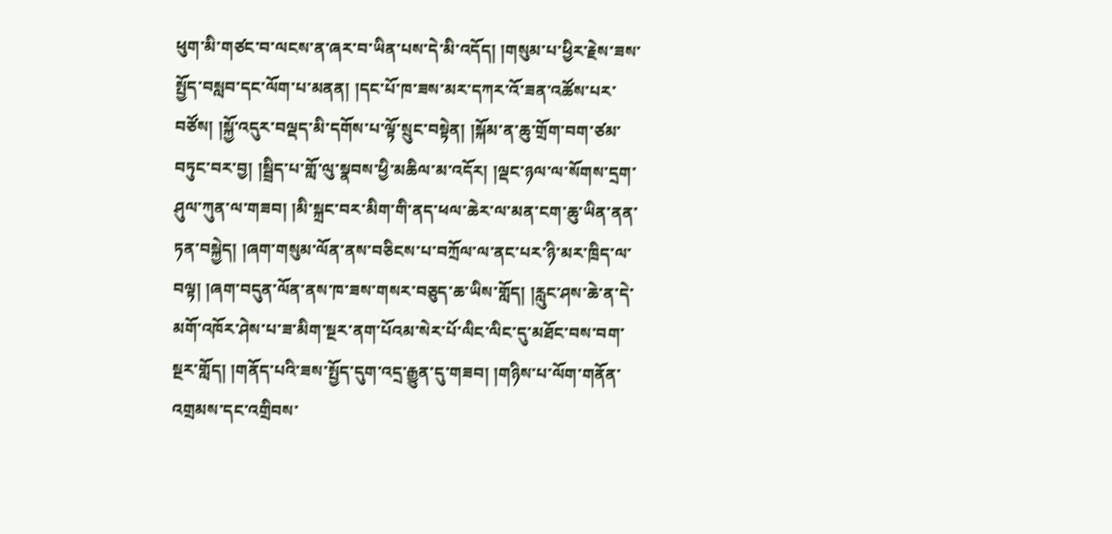ཕུག་མི་གཙང་བ་ལངས་ན་ཞར་བ་ཡིན་པས་དེ་མི་འདོད། །གསུམ་པ་ཕྱིར་རྗེས་ཟས་སྤྱོད་བསླབ་དང་ལོག་པ་མནན། །དང་པོ་ཁ་ཟས་མར་དཀར་འོ་ཟན་འཚོས་པར་བཙོས། །སྐྱོ་འདུར་བལྡད་མི་དགོས་པ་ལྟོ་སྲུང་བསྟེན། །སྐོམ་ན་ཆུ་གྲོག་བག་ཙམ་བཏུང་བར་བྱ། །སྦྲིད་པ་གློ་ལུ་སྣབས་ཕྱི་མཆིལ་མ་འདོར། །ལྡང་ཉལ་ལ་སོགས་དྲག་ཤུལ་ཀུན་ལ་གཟབ། །མི་སྐྲང་བར་མིག་གི་ནད་ཕལ་ཆེར་ལ་མན་ངག་ཆུ་ཡིན་ནན་ཏན་བསྐྱེད། །ཞག་གསུམ་ལོན་ནས་བཅིངས་པ་བཀྲོལ་ལ་ནང་པར་ཉི་མར་ཁྲིད་ལ་བལྟ། །ཞག་བདུན་ལོན་ནས་ཁ་ཟས་གསར་བཅུད་ཆ་ཡིས་གློད། །རླུང་ཤས་ཆེ་ན་དེ་མགོ་འཁོར་ཤེས་པ་ཟ་མིག་སྔར་ནག་པོའམ་སེར་པོ་ལིང་ལིང་དུ་མཐོང་བས་བག་སྔར་གློད། །གནོད་པའི་ཟས་སྤྱོད་དུག་འདྲ་རྒྱུན་དུ་གཟབ། །གཉིས་པ་ལོག་གནོན་འགྲམས་དང་འགྲིབས་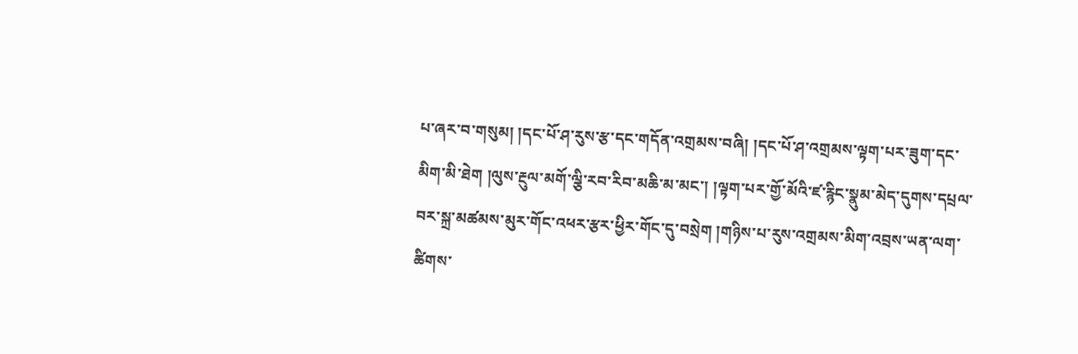པ་ཞར་བ་གསུམ། །དང་པོ་ཤ་རུས་རྩ་དང་གདོན་འགྲམས་བཞི། །དང་པོ་ཤ་འགྲམས་ལྟག་པར་ཟུག་དང་མིག་མི་ཐེག །ལུས་རྔུལ་མགོ་ལྕི་རབ་རིབ་མཆི་མ་མང་། །ལྟག་པར་གྱོ་མོའི་ཛ་རྙིང་སྣུམ་མེད་དུགས་དཔྲལ་བར་སྐྲ་མཚམས་མུར་གོང་འཕར་རྩར་ཕྱིར་གོང་དུ་བསྲེག །གཉིས་པ་རུས་འགྲམས་མིག་འབྲས་ཡན་ལག་ཚིགས་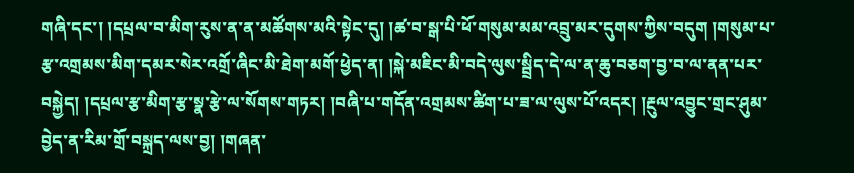གཞི་དང་། །དཔྲལ་བ་མིག་རུས་ན་ན་མཚོགས་མའི་སྟེང་དུ། །ཚ་བ་སྒ་པི་ཕོ་གསུམ་མམ་འབྲུ་མར་དུགས་ཀྱིས་བདུག །གསུམ་པ་རྩ་འགྲམས་མིག་དམར་སེར་འགྲོ་ཞིང་མི་ཐེག་མགོ་ཕྱེད་ན། །སྐེ་མཇིང་མི་བདེ་ལུས་སྦྲིད་དེ་ལ་ན་ཆུ་བཅག་བྱ་བ་ལ་ནན་པར་བསྐྱེད། །དཔྲལ་རྩ་མིག་རྩ་སྣ་རྩེ་ལ་སོགས་གཏར། །བཞི་པ་གདོན་འགྲམས་ཚིག་པ་ཟ་ལ་ལུས་པོ་འདར། །རྔུལ་འབྱུང་གྲང་ཤུམ་བྱེད་ན་རིམ་གྲོ་བསྐྲད་ལས་བྱ། །གཞན་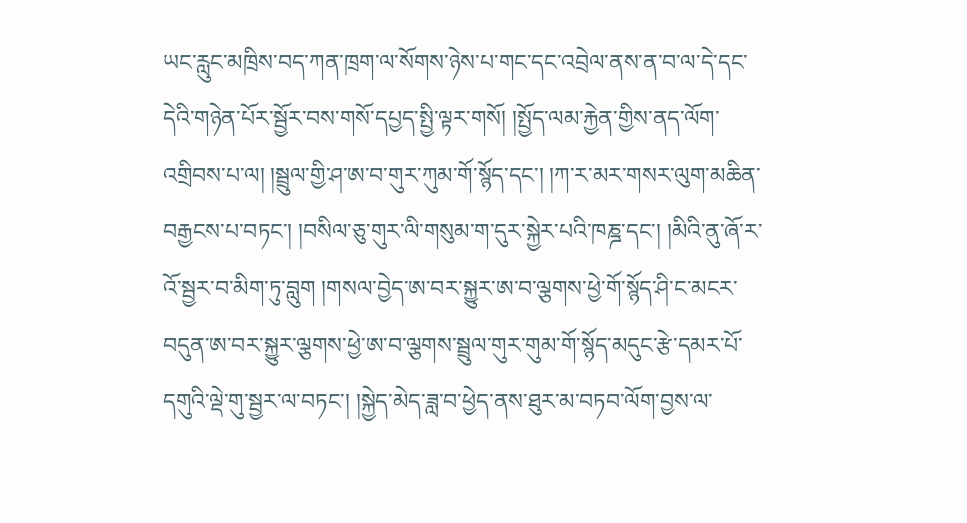ཡང་རླུང་མཁྲིས་བད་ཀན་ཁྲག་ལ་སོགས་ཉེས་པ་གང་དང་འབྲེལ་ནས་ན་བ་ལ་དེ་དང་དེའི་གཉེན་པོར་སྦྱོར་བས་གསོ་དཔྱད་སྤྱི་ལྟར་གསོ། །སྤྱོད་ལམ་རྐྱེན་གྱིས་ནད་ལོག་འགྲིབས་པ་ལ། །སྦྲུལ་གྱི་ཤ་ཨ་བ་གུར་ཀུམ་གོ་སྙོད་དང་། །ཀ་ར་མར་གསར་ལུག་མཆིན་བརྒྱངས་པ་བཏང་། །བསིལ་ཅུ་གུར་ལི་གསུམ་ག་དུར་སྐྱེར་པའི་ཁཎྜ་དང་། །མིའི་ནུ་ཞོ་ར་འོ་སྦྱར་བ་མིག་ཏུ་བླུག །གསལ་བྱེད་ཨ་བར་སྐྱུར་ཨ་བ་ལྕགས་ཕྱེ་གོ་སྙོད་ཤི་ང་མངར་བདུན་ཨ་བར་སྐྱུར་ལྕགས་ཕྱེ་ཨ་བ་ལྕགས་སྦྲུལ་གུར་གུམ་གོ་སྙོད་མདུང་རྩེ་དམར་པོ་དགུའི་ལྡེ་གུ་སྦྱར་ལ་བཏང་། །སྐྱེད་མེད་ཟླ་བ་ཕྱེད་ནས་ཐུར་མ་བཏབ་ལོག་བྱས་ལ་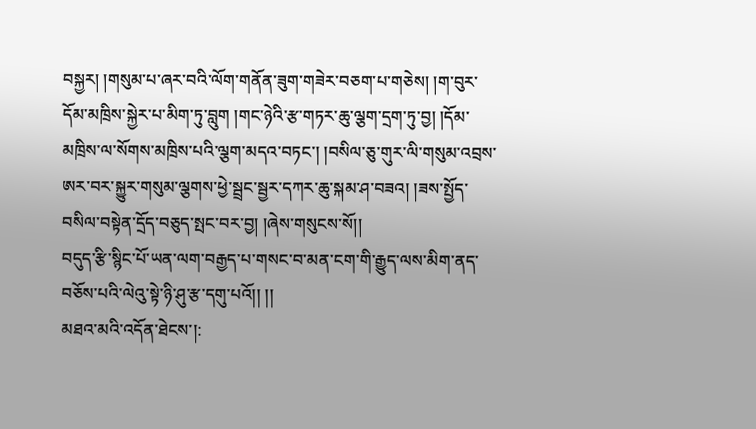བསྐྱར། །གསུམ་པ་ཞར་བའི་ལོག་གནོན་ཟུག་གཟེར་བཅག་པ་གཅེས། །ག་བུར་དོམ་མཁྲིས་སྐྱེར་པ་མིག་ཏུ་བླུག །གང་ཉེའི་རྩ་གཏར་ཆུ་ལྕག་དྲག་ཏུ་བྱ། །དོམ་མཁྲིས་ལ་སོགས་མཁྲིས་པའི་ལྕག་མདའ་བཏང་། །བསིལ་ཅུ་གུར་ལི་གསུམ་འབྲས་ཨར་བར་སྐྱུར་གསུམ་ལྕགས་ཕྱེ་སྦྲང་སྦྱར་དཀར་ཆུ་སྐམ་ཤ་བཟའ། །ཟས་སྤྱོད་བསིལ་བསྟེན་དྲོད་བཅུད་སྤང་བར་བྱ། །ཞེས་གསུངས་སོ།།
བདུད་རྩི་སྙིང་པོ་ཡན་ལག་བརྒྱད་པ་གསང་བ་མན་ངག་གི་རྒྱུད་ལས་མིག་ནད་བཅོས་པའི་ལེའུ་སྟེ་ཉི་ཤུ་རྩ་དགུ་པའོ།། །།
མཐའ་མའི་འདོན་ཐེངས་།: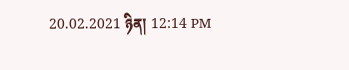20.02.2021 ཉིན། 12:14 PM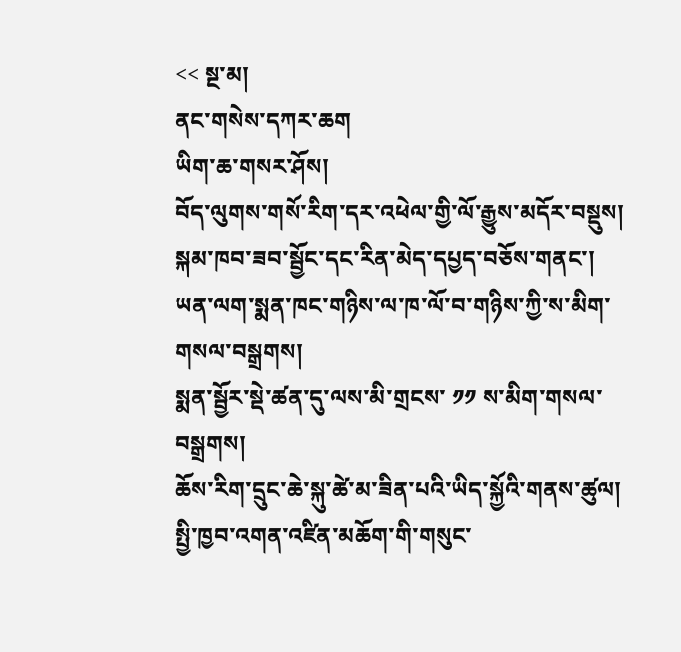<< སྔ་མ།
ནང་གསེས་དཀར་ཆག
ཡིག་ཆ་གསར་ཤོས།
བོད་ལུགས་གསོ་རིག་དར་འཕེལ་གྱི་ལོ་རྒྱུས་མདོར་བསྡུས།
སྐམ་ཁབ་ཟབ་སྦྱོང་དང་རིན་མེད་དཔྱད་བཅོས་གནང་།
ཡན་ལག་སྨན་ཁང་གཉིས་ལ་ཁ་ལོ་བ་གཉིས་ཀྱི་ས་མིག་གསལ་བསྒྲགས།
སྨན་སྦྱོར་སྡེ་ཚན་དུ་ལས་མི་གྲངས་ ༡༡ ས་མིག་གསལ་བསྒྲགས།
ཆོས་རིག་དྲུང་ཆེ་སྐུ་ཚེ་མ་ཟིན་པའི་ཡིད་སྐྱོའི་གནས་ཚུལ།
སྤྱི་ཁྱབ་འགན་འཛིན་མཆོག་གི་གསུང་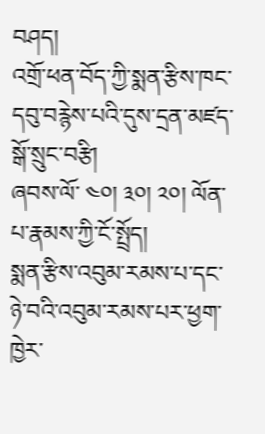བཤད།
འགྲོ་ཕན་བོད་ཀྱི་སྨན་རྩིས་ཁང་དབུ་བརྙེས་པའི་དུས་དྲན་མཛད་སྒོ་སྲུང་བརྩི།
ཞབས་ལོ་ ༤༠། ༣༠། ༢༠། ལོན་པ་རྣམས་ཀྱི་ངོ་སྤྲོད།
སྨན་རྩིས་འབུམ་རམས་པ་དང་ཉེ་བའི་འབུམ་རམས་པར་ཕྱག་ཁྱེར་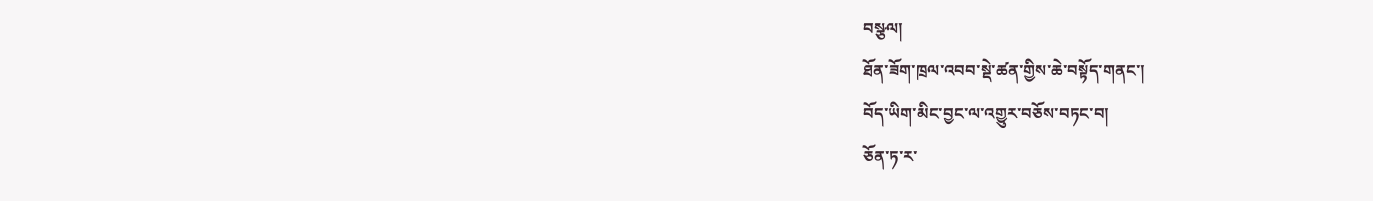བསྩལ།
ཐོན་ཟོག་ཁྲལ་འབབ་སྡེ་ཚན་གྱིས་ཆེ་བསྟོད་གནང་།
བོད་ཡིག་མིང་བྱང་ལ་འགྱུར་བཅོས་བཏང་བ།
ཅོན་ཏ་ར་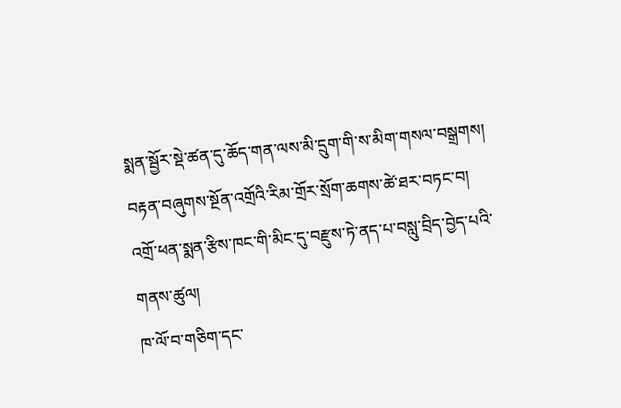སྨན་སྦྱོར་སྡེ་ཚན་དུ་ཆོད་གན་ལས་མི་དྲུག་གི་ས་མིག་གསལ་བསྒྲགས།
བརྟན་བཞུགས་སྔོན་འགྲོའི་རིམ་གྲོར་སྲོག་ཆགས་ཚེ་ཐར་བཏང་བ།
འགྲོ་ཕན་སྨན་རྩིས་ཁང་གི་མིང་དུ་བརྫུས་ཏེ་ནད་པ་བསླུ་བྲིད་བྱེད་པའི་གནས་ཚུལ།
ཁ་ལོ་བ་གཅིག་དང་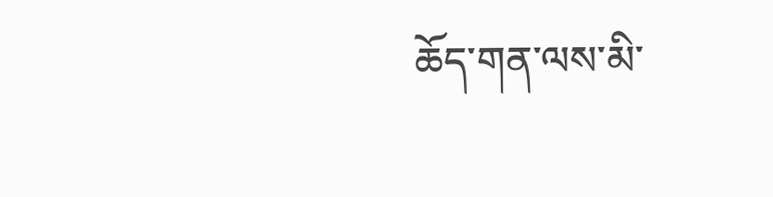ཆོད་གན་ལས་མི་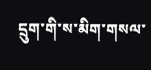དྲུག་གི་ས་མིག་གསལ་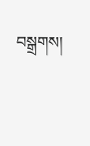བསྒྲགས།